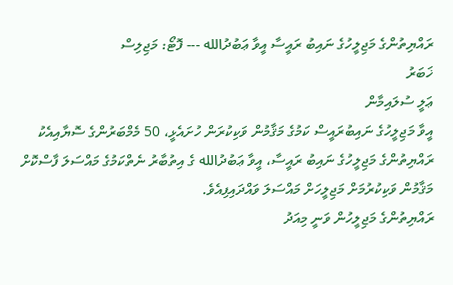ރައްޔިތުންގެ މަޖިލީހުގެ ނައިބު ރައީސާ އީވާ ޢަބުދުالله --- ފޮޓޯ: މަޖިލިސް
ޚަބަރު
ޢަލީ ސުލައިމާން
އީވާ މަޖިލީހުގެ ނައިބުރައީސް ކަމުގެ މަޤާމުން ވަކިކުރަން ހުށައެޅީ، 50 މެމްބަރުންގެ ސޮޔާއިއެކު
ރައްޔިތުންގެ މަޖިލީހުގެ ނައިބު ރައީސާ، އީވާ ޢަބުދުالله ގެ އިތުބާރު ނެތްކަމުގެ މައްސަލަ ފާސްކޮށް މަޤާމުން ވަކިކުރުމަށް މަޖިލީހަށް މައްސަލަ ވައްދައިފިއެވެ.
ރައްޔިތުންގެ މަޖިލީހުން ވަނީ މިއަދު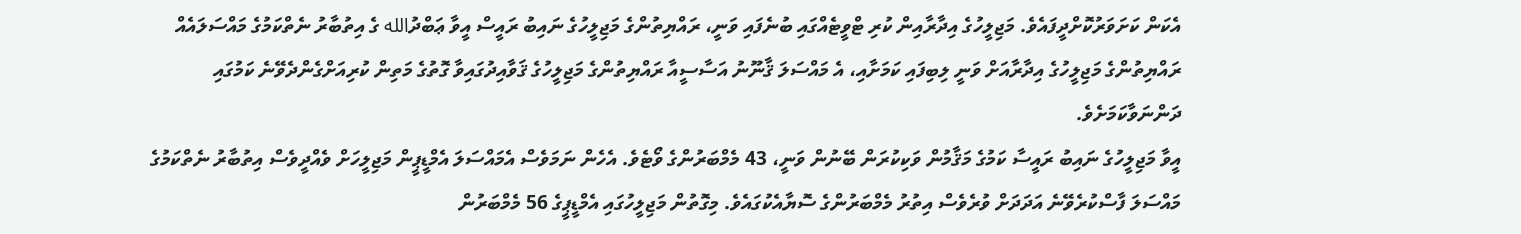އެކަން ކަށަވަރުކޮށްދީފައެވެ. މަޖިލީހުގެ އިދާރާއިން ކުރި ޓްވީޓެއްގައި ބުނެފައި ވަނީ، ރައްޔިތުންގެ މަޖިލީހުގެ ނައިބު ރައީސް އީވާ ޢަބްދުالله ގެ އިތުބާރު ނެތްކަމުގެ މައްސަލައެއް ރައްޔިތުންގެ މަޖިލީހުގެ އިދާރާއަށް ވަނީ ލިބިފައި ކަމަށާއި، އެ މައްސަލަ ޤާނޫނު އަސާސީއާ ރައްޔިތުންގެ މަޖިލީހުގެ ޤަވާއިދުގައިވާ ގޮތުގެ މަތިން ކުރިއަށްގެންދެވޭނެ ކަމުގައި ދަންނަވާކަމަށެވެ.
އީވާ މަޖިލީހުގެ ނައިބު ރައީސާ ކަމުގެ މަޤާމުން ވަކިކުރަން ބޭނުން ވަނީ، 43 މެމްބަރުންގެ ވޯޓެވެ. އެހެން ނަމަވެސް އެމައްސަލަ އެމްޑީޕީން މަޖިލީހަށް ވެއްދީވެސް އިތުބާރު ނެތްކަމުގެ މައްސަލަ ފާސްކުރެވޭނެ އަދަދަށް ވުރެވެސް އިތުރު މެމްބަރުންގެ ސޮޔާއެކުގައެވެ. މިގޮތުން މަޖިލީހުގައި އެމްޑީޕީގެ 56 މެމްބަރުން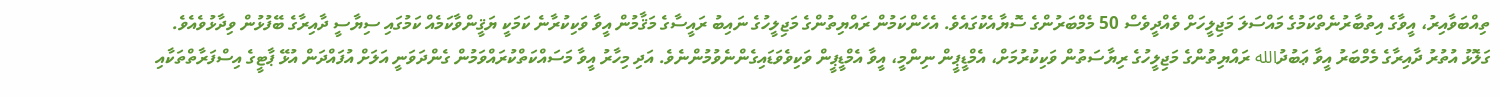ތިއްބަވާއިރު، އީވާގެ އިތުބާރުނެތްކަމުގެ މައްސަލަ މަޖިލީހަށް ވެއްދީވެސް 50 މެމްބަރުންގެ ސޮޔާއެކުގައެވެ. އެހެންކަމުން ރައްޔިތުންގެ މަޖިލީހުގެ ނައިބު ރައީސާގެ މަޤާމުން އީވާ ވަކިކުރާނެ ކަމަކީ ޔަޤީންވާކަމެއް ކަމުގައި ސިޔާސީ ދާއިރާގެ ބޭފުޅުން ވިދާޅުވެއެވެ.
ގަލޮޅު އުތުރު ދާއިރާގެ މެމްބަރު އީވާ ޢަބުދުالله ރައްޔިތުންގެ މަޖިލީހުގެ ރިޔާސަތުން ވަކިކުރުމަށް، އެމްޑީޕީން ނިންމީ، އީވާ އެމްޑީޕީން ވަކިވެވަޑައިގެންނެވުމުންނެވެ. އަދި މިހާރު އީވާ މަސައްކަތްކުރައްވަމުން ގެންދަވަނީ އަލަށް އުފައްދަން އުޅޭ ޕާޓީގެ އިސްފަރާތްތަކާއި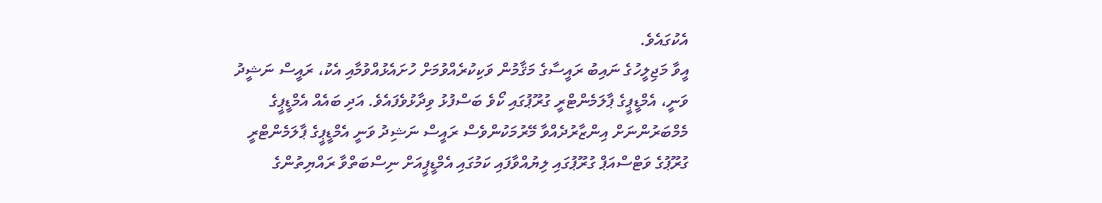އެކުގައެވެ.
އީވާ މަޖިލީހުގެ ނައިބު ރައީސާގެ މަޤާމުން ވަކިކުރެއްވުމަށް ހުށައެޅުއްވުމާއި އެކު، ރައީސް ނަޝީދު ވަނީ، އެމްޑީޕީގެ ޕާލަމެންޓްރީ ގުރޫޕުގައި ކޯވެ ބަސްފުޅު ވިދާޅުވެފައެވެ. އަދި ބައެއް އެމްޑީޕީގެ މެމްބަރުންނަށް އިންޒާރުދެއްވާ މޭރުމަކުންވެސް ރައީސް ނަޝިދު ވަނީ އެމްޑީޕީގެ ޕާލަމެންޓްރީ ގުރޫޕުގެ ވަޓްސްއަޕް ގުރޫޕުގައި ލިޔުއްވާފައި ކަމުގައި އެމްޑީޕީއަށް ނިސްބަތްވާ ރައްޔިތުންގެ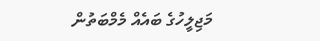މަޖިލީހުގެ ބައެއް މެމްބަތުން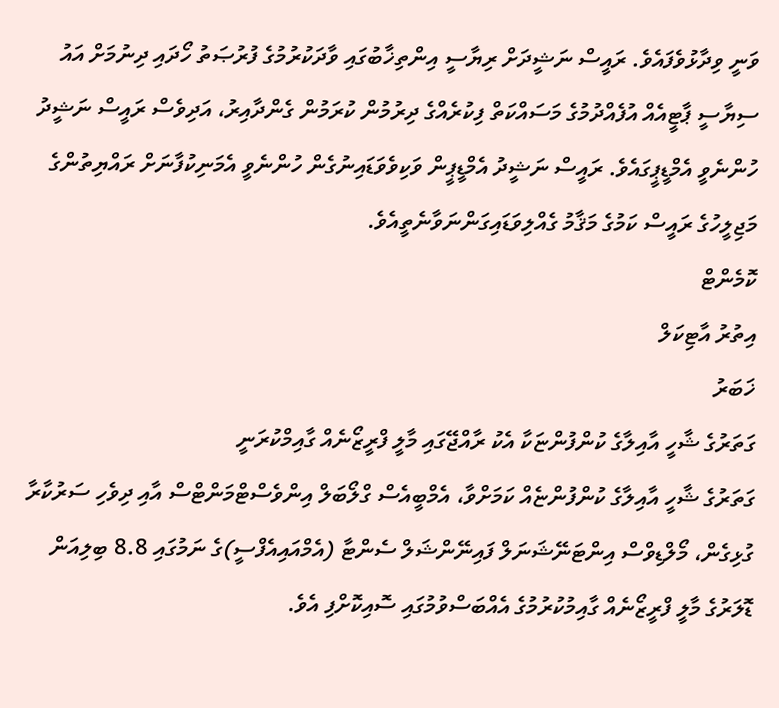ވަނީ ވިދާޅުވެފައެވެ. ރައީސް ނަޝީދަށް ރިޔާސީ އިންތިޚާބުގައި ވާދަކުރުމުގެ ފުރުޞަތު ހޯދައި ދިނުމަށް އައު ސިޔާސީ ޕާޓީއެއް އުފެއްދުމުގެ މަސައްކަތް ފިކުރެއްގެ ދިރުމުން ކުރަމުން ގެންދާއިރު، އަދިވެސް ރައީސް ނަޝީދު ހުންނެވީ އެމްޑީޕީގައެވެ. ރައީސް ނަޝީދު އެމްޑީޕީން ވަކިވެވަޑައިނުގެން ހުންނެވީ އެމަނިކުފާނަށް ރައްޔިތުންގެ މަޖިލީހުގެ ރައީސް ކަމުގެ މަޤާމު ގެއްލިވަޑައިގަންނަވާނެތީއެވެ.
ކޮމެންޓް
އިތުރު އާޓިކަލް
ޚަބަރު
ގަތަރުގެ ޝާހީ އާއިލާގެ ކުންފުންޏަކާ އެކު ރާއްޖޭގައި މާލީ ފްރީޒޯނެއް ގާއިމްކުރަނީ
ގަތަރުގެ ޝާހީ އާއިލާގެ ކުންފުންޏެއް ކަމަށްވާ، އެމްބީއެސް ގްލޯބަލް އިންވެސްޓްމަންޓްސް އާއި ދިވެހި ސަރުކާރާ ގުޅިގެން، މޯލްޑިވްސް އިންޓަނޭޝަނަލް ފައިނޭންޝަލް ސެންޓާ (އެމްއައިއެފްސީ)ގެ ނަމުގައި 8.8 ބިލިއަން ޑޮލަރުގެ މާލީ ފްރީޒޯނެއް ގާއިމުކުރުމުގެ އެއްބަސްވުމުގައި ސޮއިކޮށްފި އެވެ.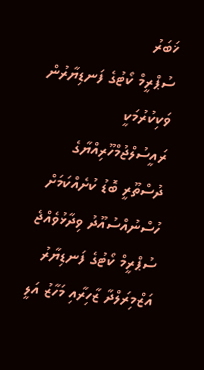ޚަބަރު
ސުޕްރީމް ކޯޓުގެ ފަނޑިޔާރުން ވަކިކުރުމަކީ ރައީސުލްޖުމްހޫރިއްޔާގެ ދުސްތޫރީ ބޮޑު ކުށެއްކަމަށް ހުސްނުއްސުއޫދު ވިދާޅުވެއްޖެ
ސުޕްރީމް ކޯޓުގެ ފަނޑިޔާރު އަޒްމިރަލްދާ ޒާހިރާއި މަހާޒު އަލީ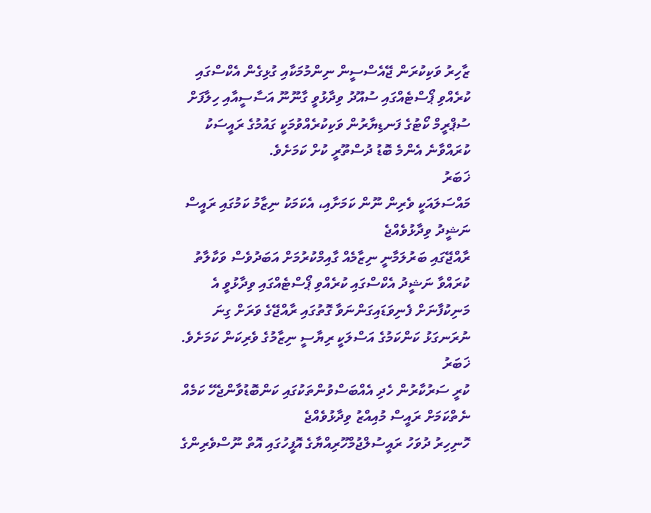ޒާހިރު ވަކިކުރަން ޖޭއެސްސީން ނިންމުމަކާއި ގުޅިގެން އެކްސްގައި ކުރެއްވި ޕޯސްޓެއްގައި ސުއޫދު ވިދާޅުވީ ގާނޫނޫ އަސާސީއާއި ހިލާފަށް ސުޕްރީމް ކޯޓުގެ ފަނޑިޔާރުން ވަކިކުރެއްވުމަކީ ގައުމުގެ ރައީސަކު ކުރައްވާނެ އެންމެ ބޮޑު ދުސްތޫރީ ކުށް ކަމަށެވެ.
ޚަބަރު
މައްސަލައަކީ ވެރިން ނޫން ކަމަށާއި، އެކަމަކު ނިޒާމު ކަމުގައި ރައީސް ނަޝީދު ވިދާޅުވެއްޖެ
ރާއްޖޭގައި ބަރުލަމާނީ ނިޒާމެއް ގާއިމްކުރުމަށް އަބަދުވެސް ވަކާލާތު ކުރައްވާ ނަޝީދު އެކްސްގައި ކުރެއްވި ޕޯސްޓެއްގައި ވިދާޅުވީ އެ މަނިކުފާނަށް ފެނިވަޑައިގަންނަވާ ގޮތުގައި ރާއްޖޭގެ ވަރަށް ގިނަ ނުރަނގަޅު ކަންކަމުގެ އަސްލަކީ ރިޔާސީ ނިޒާމުގެ ވެރިކަން ކަމަށެވެ.
ޚަބަރު
ކުރީ ސަރުކާރުން ހެދި އެއްބަސްވުންތަކުގައި ކަންބޮޑުވާންޖެހޭ ކަމެއް ނެތްކަމަށް ރައީސް މުއިއްޒު ވިދާޅުވެއްޖެ
ހޮނިހިރު ދުވަހު ރައީސުލްޖުމްހޫރިއްޔާގެ އޮފީހުގައި އޮތް ނޫސްވެރިންގެ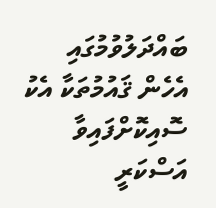ބައްދަލުވުމުގައި އެހެން ޤައުމުތަކާ އެކު ސޮއިކޮށްފައިވާ އަސްކަރީ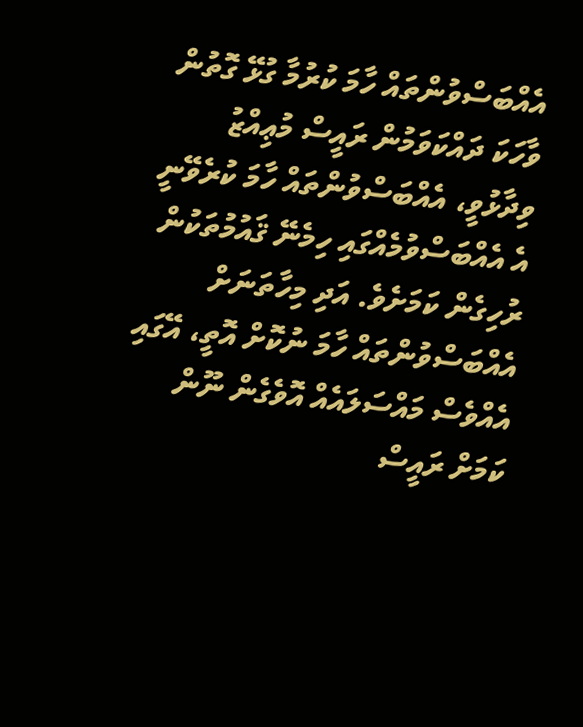އެއްބަސްވުންތައް ހާމަ ކުރުމާ ގުޅޭ ގޮތުން ވާހަކަ ދައްކަވަމުން ރައީސް މުޢިއްޒު ވިދާޅުވީ، އެއްބަސްވުންތައް ހާމަ ކުރެވޭނީ އެ އެއްބަސްވުމެއްގައި ހިމެނޭ ޤައުމުތަކުން ރުހިގެން ކަމަށެވެ. އަދި މިހާތަނަށް އެއްބަސްވުންތައް ހާމަ ނުކޮށް އޮތީ، އޭގައި އެއްވެސް މައްސަލައެއް އޮވެގެން ނޫން ކަމަށް ރައީސް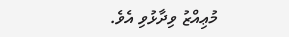މުޢިއްޒު ވިދާޅުވި އެވެ.